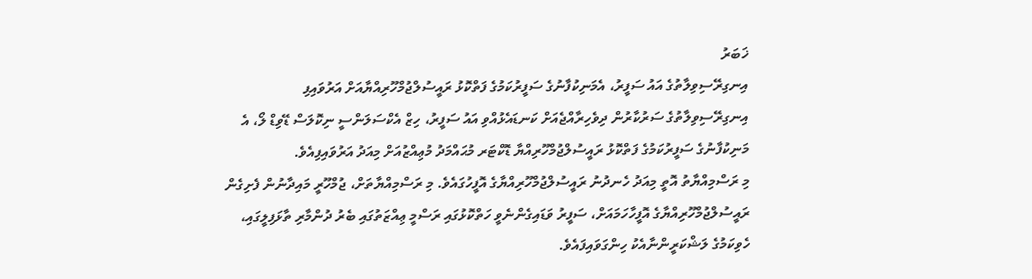ޚަބަރު
އިނގިރޭސިވިލާތުގެ އައު ސަފީރު، އެމަނިކުފާނުގެ ސަފީރުކަމުގެ ފަތްކޮޅު ރައީސުލްޖުމްހޫރިއްޔާއަށް އަރުވައިފި
އިނގިރޭސިވިލާތުގެ ސަރުކާރުން ދިވެހިރާއްޖެއަށް ކަނޑައެޅުއްވި އައު ސަފީރު، ހިޒް އެކްސަލަންސީ ނިކޮލަސް ޑޭވިޑް ލޯ، އެ މަނިކުފާނުގެ ސަފީރުކަމުގެ ފަތްކޮޅު ރައީސުލްޖުމްހޫރިއްޔާ ޑޮކްޓަރ މުޙައްމަދު މުޢިއްޒުއަށް މިއަދު އަރުވައިފިއެވެ.
މި ރަސްމިއްޔާތު އޮތީ މިއަދު ހެނދުނު ރައީސުލްޖުމްހޫރިއްޔާގެ އޮފީހުގައެވެ. މި ރަސްމިއްޔާތަށް، ޖުމްހޫރީ މައިދާނުން ފެށިގެން ރައީސުލްޖުމްހޫރިއްޔާގެ އޮފީހާހަމައަށް، ސަފީރު ވަޑައިގެންނެވީ ހަތްކޮޅުގައި ރަސްމީ ޢިއްޒަތުގައި ބެރު ދުންމާރި ތާޅަފިލީގައި، ހެވިކަމުގެ ލަޝްކަރީންނާއެކު ހިންގަވައިފައެވެ.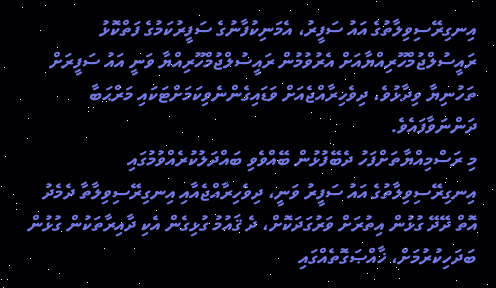އިނގިރޭސިވިލާތުގެ އައު ސަފީރު، އެމަނިކުފާނުގެ ސަފީރުކަމުގެ ފަތްކޮޅު ރައީސުލްޖުމްހޫރިއްޔާއަށް އެރުވުމުން ރައީސުލްޖުމްހޫރިއްޔާ ވަނީ އައު ސަފީރަށް ތަހުނިޔާ ވިދާޅުވެ، ދިވެހިރާއްޖެއަށް ވަޑައިގެންނެވިކަމަށްޓަކައި މަރްޙަބާ ދަންނަވާފައެވެ.
މި ރަސްމިއްޔާތަށްފަހު ދެބޭފުޅުން ބޭއްވެވި ބައްދަލުކުރެއްވުމުގައި އިނގިރޭސިވިލާތުގެ އައު ސަފީރު ވަނީ، ދިވެހިރާއްޖެއާއި އިނގިރޭސިވިލާތާ ދެމެދު އޮތް ދޭދޭ ގުޅުން އިތުރަށް ވަރުގަދަކޮށް، ދެ ޤައުމު ގުޅިގެން އެކި ދާއިރާތަކުން ގުޅުން ބަދަހިކުރުމަށް، ޚާއްޞަގޮތެއްގައި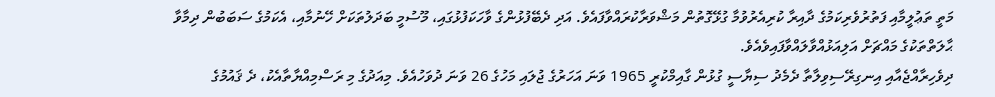މަތީ ތަޢުލީމާއި ފަތުރުވެރިކަމުގެ ދާއިރާ ކުރިއެރުވުމާ ގުޅޭގޮތުން މަޝްވަރާކުރައްވާފައެވެ. އަދި ދެބޭފުޅުންގެ ވާހަކަފުޅުގައި، މޫސުމީ ބަދަލުތަކަށް ހޭނުމާއި، އެކަމުގެ ސަބަބުން ދިމާވާ ޙާލަތްތަކުގެ މައްޗަށް އަލިއަޅުއްވާލައްވާފައިވެއެވެ.
ދިވެހިރާއްޖެއާއި އިނގިރޭސިވިލާތާ ދެމެދު ސިޔާސީ ގުޅުން ގާއިމްކުރީ 1965 ވަނަ އަހަރުގެ ޖުލައި މަހުގެ 26 ވަނަ ދުވަހުއެވެ. މިއަދުގެ މި ރަސްމިއްޔާތާއެކު، ދެ ޤައުމުގެ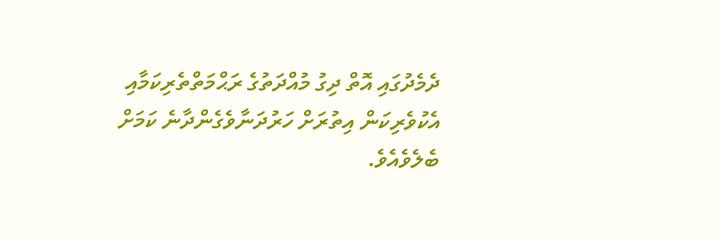ދެމެދުގައި އޮތް ދިގު މުއްދަތުގެ ރަޙްމަތްތެރިކަމާއި އެކުވެރިކަން އިތުރަށް ހަރުދަނާވެގެންދާނެ ކަމަށް ބެލެވެއެވެ.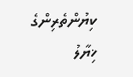ކިޔުންތެރިންގެ ޚިޔާލު